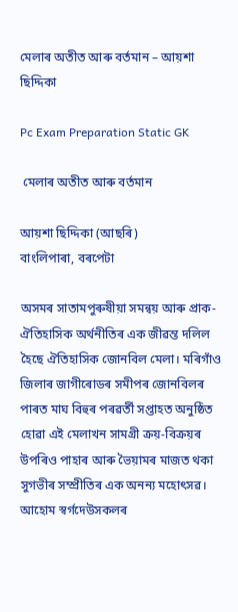মেলাৰ অতীত আৰু বৰ্তমান – আয়শা ছিদ্দিকা

Pc Exam Preparation Static GK

 মেলাৰ অতীত আৰু বৰ্তমান

আয়শা ছিদ্দিকা (আছৰি)
বাংলিপাৰা, বৰপেটা

অসমৰ সাতামপুৰুষীয়া সমন্বয় আৰু প্ৰাক-ঐতিহাসিক অৰ্থনীতিৰ এক জীৱন্ত দলিল হৈছে ঐতিহাসিক জোনবিল মেলা। মৰিগাঁও জিলাৰ জাগীৰোডৰ সমীপৰ জোনবিলৰ পাৰত মাঘ বিহুৰ পৰৱৰ্তী সপ্তাহত অনুষ্ঠিত হোৱা এই মেলাখন সামগ্ৰী ক্ৰয়-বিক্ৰয়ৰ উপৰিও পাহাৰ আৰু ভৈয়ামৰ মাজত থকা সুগভীৰ সম্প্ৰীতিৰ এক অনন্য মহোৎসৱ। আহোম স্বৰ্গদেউসকলৰ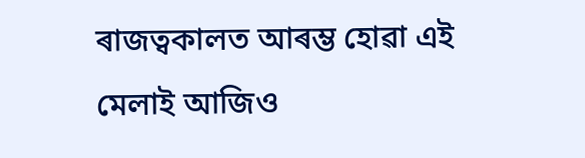ৰাজত্বকালত আৰম্ভ হোৱা এই মেলাই আজিও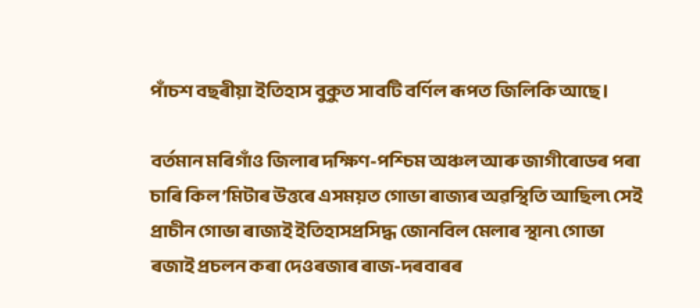পাঁচশ বছৰীয়া ইতিহাস বুকুত সাবটি বৰ্ণিল ৰূপত জিলিকি আছে।

বৰ্তমান মৰিগাঁও জিলাৰ দক্ষিণ-পশ্চিম অঞ্চল আৰু জাগীৰোডৰ পৰা চাৰি কিল’মিটাৰ উত্তৰে এসময়ত গোভা ৰাজ্যৰ অৱস্থিতি আছিল৷ সেই প্ৰাচীন গোভা ৰাজ্যই ইতিহাসপ্ৰসিদ্ধ জোনবিল মেলাৰ স্থান৷ গোভা ৰজাই প্ৰচলন কৰা দেওৰজাৰ ৰাজ-দৰবাৰৰ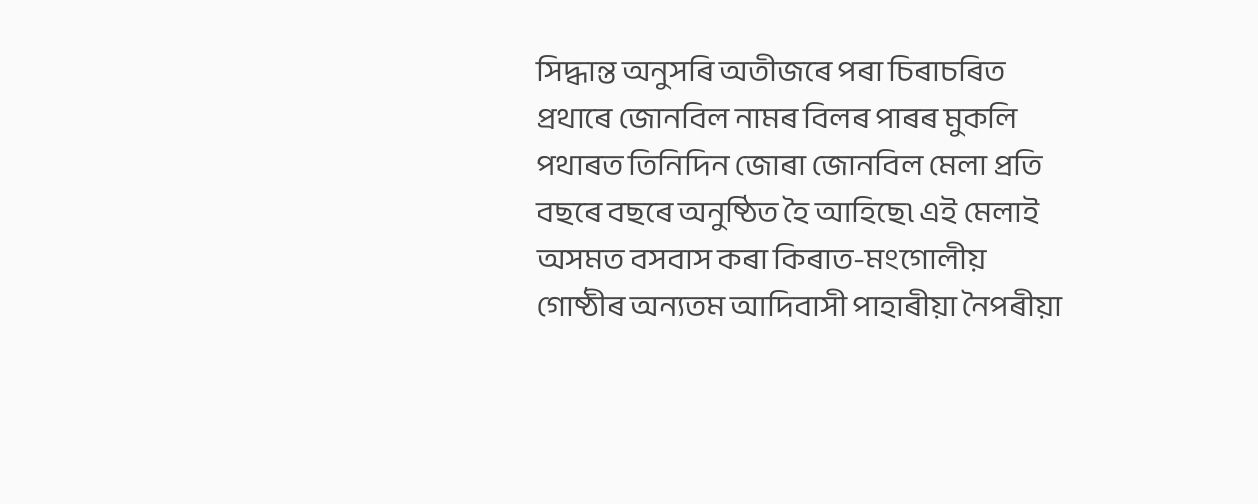সিদ্ধান্ত অনুসৰি অতীজৰে পৰা চিৰাচৰিত প্ৰথাৰে জোনবিল নামৰ বিলৰ পাৰৰ মুকলি পথাৰত তিনিদিন জোৰা জোনবিল মেলা প্ৰতি বছৰে বছৰে অনুষ্ঠিত হৈ আহিছে৷ এই মেলাই অসমত বসবাস কৰা কিৰাত-মংগোলীয় গোষ্ঠীৰ অন্যতম আদিবাসী পাহাৰীয়া নৈপৰীয়া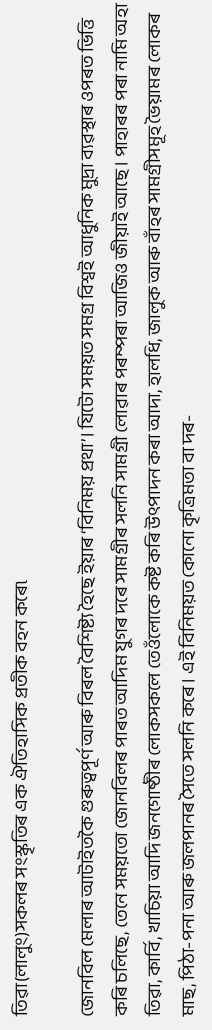তিৱা(লালুং)সকলৰ সংস্কৃতিৰ এক ঐতিহাসিক প্ৰতীক বহন কৰে৷

জোনবিল মেলাৰ আটাইতকৈ গুৰুত্বপূৰ্ণ আৰু বিৰল বৈশিষ্ট্য হৈছে ইয়াৰ ‘বিনিময় প্ৰথা’। যিটো সময়ত সমগ্ৰ বিশ্বই আধুনিক মুদ্ৰা ব্যৱস্থাৰ ওপৰত ভিত্তি কৰি চলিছে, তেনে সময়তো জোনবিলৰ পাৰত আদিম যুগৰ দৰে সামগ্ৰীৰ সলনি সামগ্ৰী লোৱাৰ পৰম্পৰা আজিও জীয়াই আছে। পাহাৰৰ পৰা নামি অহা তিৱা, কাৰ্বি, খাচিয়া আদি জনগোষ্ঠীৰ লোকসকলে তেওঁলোকে কষ্ট কৰি উৎপাদন কৰা আদা, হালধি, জালুক আৰু বাঁহৰ সামগ্ৰীসমূহ ভৈয়ামৰ লোকৰ মাছ, পিঠা-পনা আৰু জলপানৰ সৈতে সলনি কৰে। এই বিনিময়ত কোনো কৃত্ৰিমতা বা দৰ-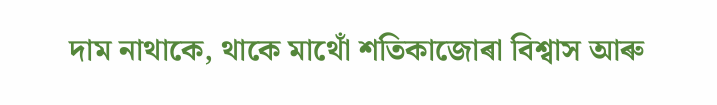দাম নাথাকে, থাকে মাথোঁ শতিকাজোৰা বিশ্বাস আৰু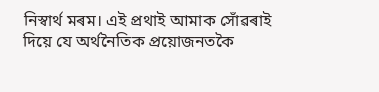নিস্বাৰ্থ মৰম। এই প্ৰথাই আমাক সোঁৱৰাই দিয়ে যে অৰ্থনৈতিক প্ৰয়োজনতকৈ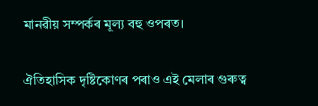মানৱীয় সম্পৰ্কৰ মূল্য বহু ওপৰত।

ঐতিহাসিক দৃষ্টিকোণৰ পৰাও এই মেলাৰ গুৰুত্ব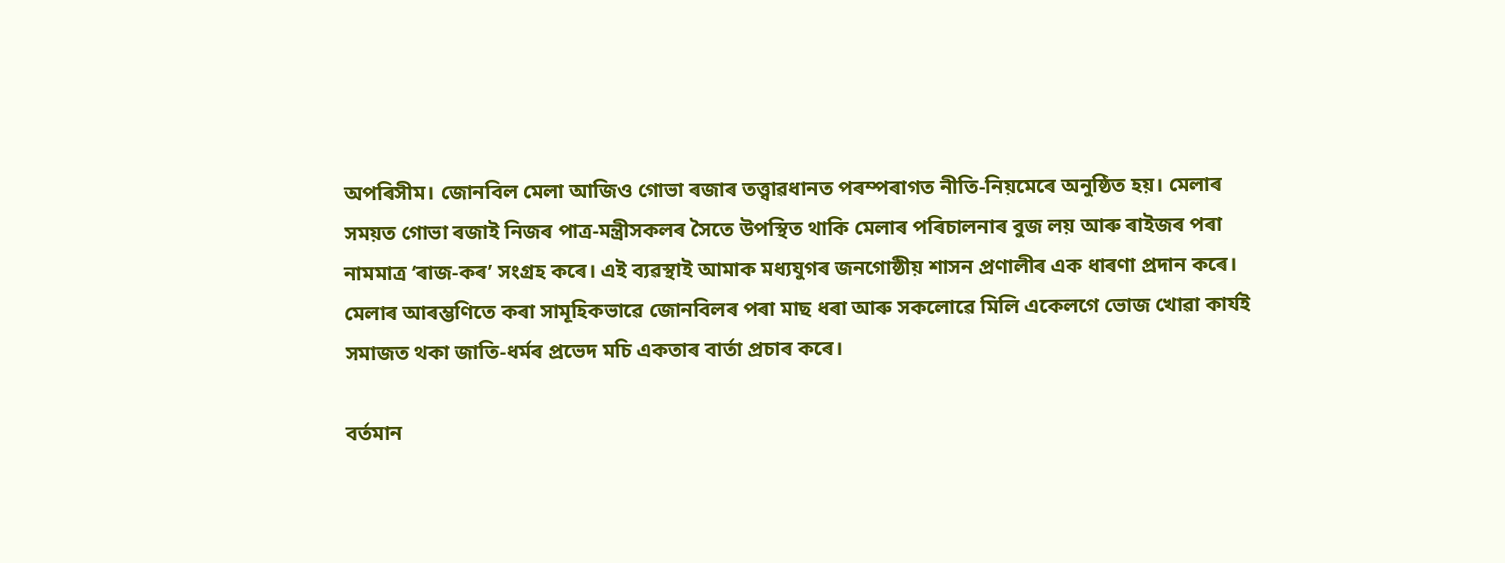অপৰিসীম। জোনবিল মেলা আজিও গোভা ৰজাৰ তত্ত্বাৱধানত পৰম্পৰাগত নীতি-নিয়মেৰে অনুষ্ঠিত হয়। মেলাৰ সময়ত গোভা ৰজাই নিজৰ পাত্ৰ-মন্ত্ৰীসকলৰ সৈতে উপস্থিত থাকি মেলাৰ পৰিচালনাৰ বুজ লয় আৰু ৰাইজৰ পৰা নামমাত্ৰ ‘ৰাজ-কৰ’ সংগ্ৰহ কৰে। এই ব্যৱস্থাই আমাক মধ্যযুগৰ জনগোষ্ঠীয় শাসন প্ৰণালীৰ এক ধাৰণা প্ৰদান কৰে। মেলাৰ আৰম্ভণিতে কৰা সামূহিকভাৱে জোনবিলৰ পৰা মাছ ধৰা আৰু সকলোৱে মিলি একেলগে ভোজ খোৱা কাৰ্যই সমাজত থকা জাতি-ধৰ্মৰ প্ৰভেদ মচি একতাৰ বাৰ্তা প্ৰচাৰ কৰে।

বৰ্তমান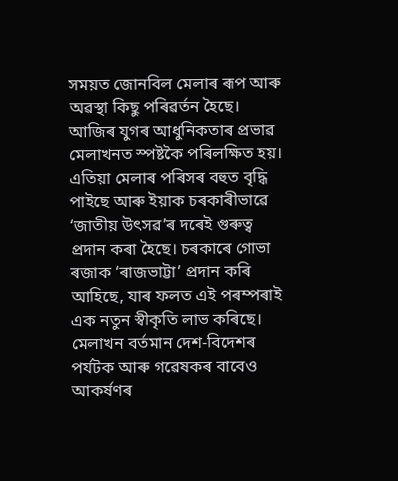সময়ত জোনবিল মেলাৰ ৰূপ আৰু অৱস্থা কিছু পৰিৱৰ্তন হৈছে। আজিৰ যুগৰ আধুনিকতাৰ প্ৰভাৱ মেলাখনত স্পষ্টকৈ পৰিলক্ষিত হয়। এতিয়া মেলাৰ পৰিসৰ বহুত বৃদ্ধি পাইছে আৰু ইয়াক চৰকাৰীভাৱে ‘জাতীয় উৎসৱ’ৰ দৰেই গুৰুত্ব প্ৰদান কৰা হৈছে। চৰকাৰে গোভা ৰজাক ‘ৰাজভাট্টা’ প্ৰদান কৰি আহিছে, যাৰ ফলত এই পৰম্পৰাই এক নতুন স্বীকৃতি লাভ কৰিছে। মেলাখন বৰ্তমান দেশ-বিদেশৰ পৰ্যটক আৰু গৱেষকৰ বাবেও আকৰ্ষণৰ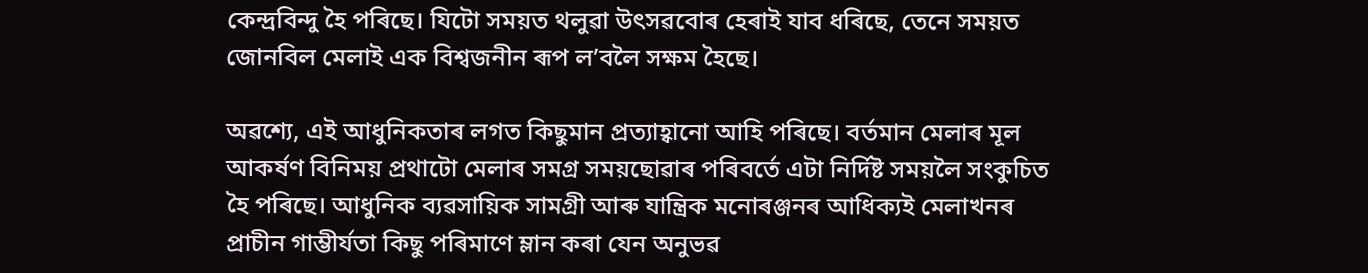কেন্দ্ৰবিন্দু হৈ পৰিছে। যিটো সময়ত থলুৱা উৎসৱবোৰ হেৰাই যাব ধৰিছে, তেনে সময়ত জোনবিল মেলাই এক বিশ্বজনীন ৰূপ ল’বলৈ সক্ষম হৈছে।

অৱশ্যে, এই আধুনিকতাৰ লগত কিছুমান প্ৰত্যাহ্বানো আহি পৰিছে। বৰ্তমান মেলাৰ মূল আকৰ্ষণ বিনিময় প্ৰথাটো মেলাৰ সমগ্ৰ সময়ছোৱাৰ পৰিবৰ্তে এটা নিৰ্দিষ্ট সময়লৈ সংকুচিত হৈ পৰিছে। আধুনিক ব্যৱসায়িক সামগ্ৰী আৰু যান্ত্ৰিক মনোৰঞ্জনৰ আধিক্যই মেলাখনৰ প্ৰাচীন গাম্ভীৰ্যতা কিছু পৰিমাণে ম্লান কৰা যেন অনুভৱ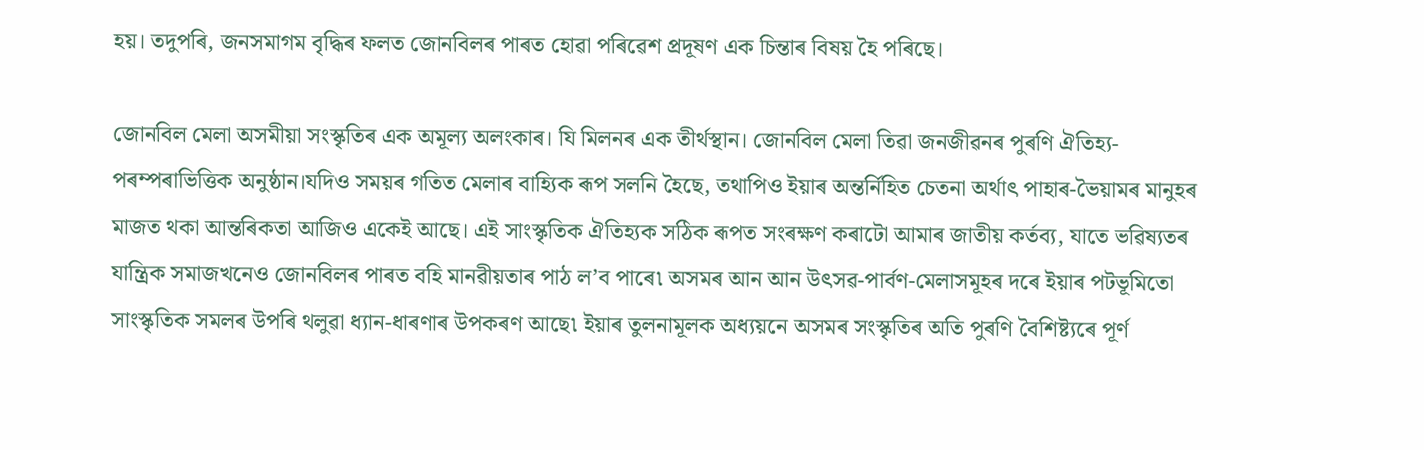হয়। তদুপৰি, জনসমাগম বৃদ্ধিৰ ফলত জোনবিলৰ পাৰত হোৱা পৰিৱেশ প্ৰদূষণ এক চিন্তাৰ বিষয় হৈ পৰিছে।

জোনবিল মেলা অসমীয়া সংস্কৃতিৰ এক অমূল্য অলংকাৰ। যি মিলনৰ এক তীৰ্থস্থান। জোনবিল মেলা তিৱা জনজীৱনৰ পুৰণি ঐতিহ্য-পৰম্পৰাভিত্তিক অনুষ্ঠান।যদিও সময়ৰ গতিত মেলাৰ বাহ্যিক ৰূপ সলনি হৈছে, তথাপিও ইয়াৰ অন্তৰ্নিহিত চেতনা অৰ্থাৎ পাহাৰ-ভৈয়ামৰ মানুহৰ মাজত থকা আন্তৰিকতা আজিও একেই আছে। এই সাংস্কৃতিক ঐতিহ্যক সঠিক ৰূপত সংৰক্ষণ কৰাটো আমাৰ জাতীয় কৰ্তব্য, যাতে ভৱিষ্যতৰ যান্ত্ৰিক সমাজখনেও জোনবিলৰ পাৰত বহি মানৱীয়তাৰ পাঠ ল’ব পাৰে৷ অসমৰ আন আন উৎসৱ-পাৰ্বণ-মেলাসমূহৰ দৰে ইয়াৰ পটভূমিতো সাংস্কৃতিক সমলৰ উপৰি থলুৱা ধ্যান-ধাৰণাৰ উপকৰণ আছে৷ ইয়াৰ তুলনামূলক অধ্যয়নে অসমৰ সংস্কৃতিৰ অতি পুৰণি বৈশিষ্ট্যৰে পূৰ্ণ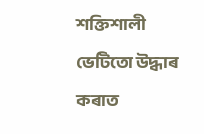শক্তিশালী ভেটিতো উদ্ধাৰ কৰাত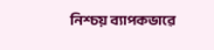নিশ্চয় ব্যাপকভাৱে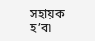সহায়ক হ’ব৷